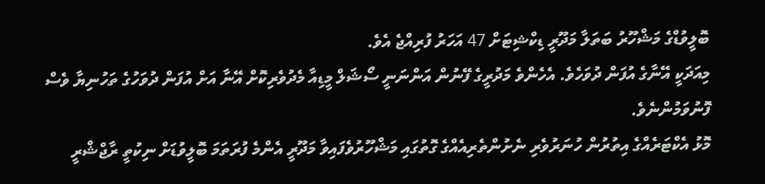ބޮލީވުޑްގެ މަޝްހޫރު ބަތަލާ މަދޫރީ ޑިކްޝިޓަށް 47 އަހަރު ފުރިއްޖެ އެވެ.
މިއަދަކީ އޭނާގެ އުފަން ދުވަހެވެ. އެހެންވެ މަދުރީގެ ފޭނުން އަންނަނީ ސޯޝަލް މީޑިއާ މެދުވެރިކޮށް އޭނާ އަށް އުފަން ދުވަހުގެ ތަހުނިޔާ ވެސް ފޮނުވަމުންނެވެ.
މޮޅު އެކްޓަރެއްގެ އިތުރުން ހުނަރުވެރި ނެށުންތެރިއެއްގެ ގޮތުގައި މަޝްހޫރުވެފައިވާ މަދޫރީ އެންމެ ފުރަތަމަ ބޮލީވުޑަށް ނިކުތީ ރާޖްޝްރީ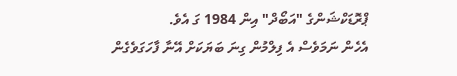ޕްރޮޑަކްޝަންގެ "އަބޯދް" އިން 1984 ގަ އެވެ.
އެހެން ނަމަވެސް އެ ފިލްމުން ގިނަ ބަޔަކަށް އޭނާ ފާހަގަވެގެން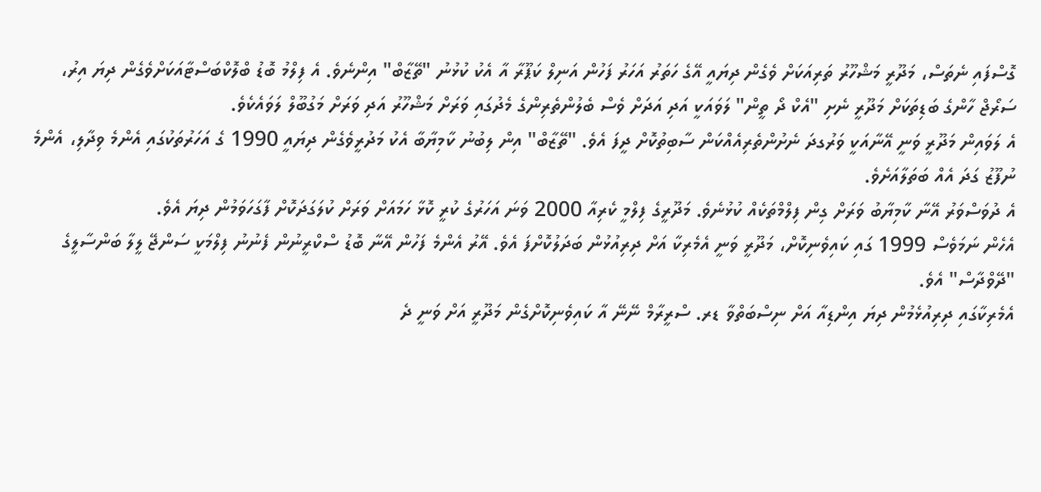ގޮސްފައި ނެތަސް، މަދޫރީ މަޝްހޫރު ތަރިއަކަށް ވެގެން ދިޔައީ އޭގެ ހަތަރު އަހަރު ފަހުން އަނިލް ކަޕޫރާ އާ އެކު ކުޅުނު "ތޭޒާބް" އިންނެވެ. އެ ފިލްމު ބޮޑު ބްލޮކްބަސްޓާއަކަށްވެގެން ދިޔަ އިރު، ސަރޯޖް ހާންގެ ބަޑިތަކަށް މަދޫރީ ނެށި "އެކް ދޯ ތީން" ލަވައަކީ އަދި އަދަށް ވެސް ބެލުންތެރިންގެ މެދުގައި ވަރަށް މަޝްހޫރު އަދި ވަރަށް މަގުބޫލް ލަވައެކެވެ.
އެ ލަވައިން މަދޫރީ ވަނީ އޭނާއަކީ ވަރުގދަ ނެށުންތެރިއެއްކަން ސާބިތުކޮށް ދީފަ އެވެ. "ތޭޒާބް" އިން ލިބުނު ކާމިޔާބާ އެކު މަދުރީވެގެން ދިޔައީ 1990 ގެ އަހަރުތަކުގައި އެންމެ ވިދާލި، އެންމެ ނުފޫޒު ގަދަ އެއް ބަތަލާއަށެވެ.
އެ ދުވަސްވަރު އޭނާ ކާމިޔާބު ވަރަށް ގިން ފިލްމްތަކެއް ކުޅުނެވެ. މަދޫރީގެ ފިލްމީ ކެރިއާ 2000 ވަނަ އަހަރުގެ ކުރީ ކޮޅާ ހަމައަށް ވަރަށް ކުލަގަދަކޮށް ފާގަހަވަމުން ދިޔަ އެވެ.
އެހެން ނަމަވެސް 1999 ގައި ކައިވެނިކޮށް، މަދޫރީ ވަނީ އެމެރިކާ އަށް ދިރިއުޅުން ބަދަލުކޮށްފަ އެވެ. އޭރު އެންމެ ފަހުން އޭނާ ބޮޑު ސްކްރީނުން ފެނުނު ފިލްމަކީ ސަންޖޭ ލީލާ ބަންސާލީގެ "ދޭވްދާސް" އެވެ.
އެމެރިކާގައި ދިރިއުޅެމުން ދިޔަ އިންޑިއާ އަށް ނިސްބަތްވާ ޑރ. ސްރީރާމް ނޭނޭ އާ ކައިވެނިކޮށްގެން މަދޫރީ އަށް ވަނީ ދެ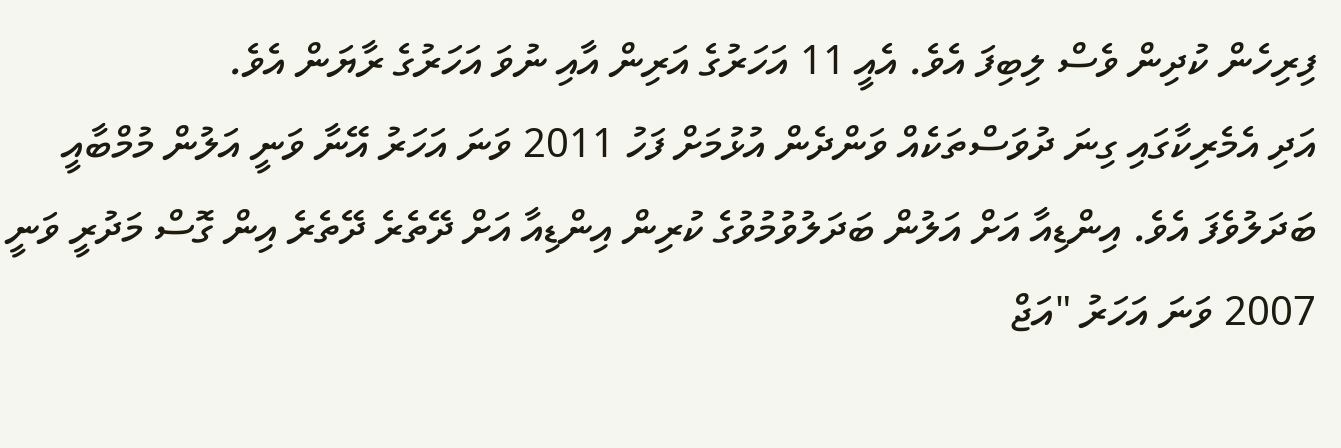ފިރިހެން ކުދިން ވެސް ލިބިފަ އެވެ. އެއީ 11 އަހަރުގެ އަރިން އާއި ނުވަ އަހަރުގެ ރާޔަން އެވެ.
އަދި އެމެރިކާގައި ގިނަ ދުވަސްތަކެއް ވަންދެން އުޅުމަށް ފަހު 2011 ވަނަ އަހަރު އޭނާ ވަނީ އަލުން މުމްބާއީ ބަދަލުވެފަ އެވެ. އިންޑިއާ އަށް އަލުން ބަދަލުވުމުވުގެ ކުރިން އިންޑިއާ އަށް ދޭތެރެ ދޭތެރެ އިން ގޮސް މަދުރީ ވަނީ 2007 ވަނަ އަހަރު "އަޖް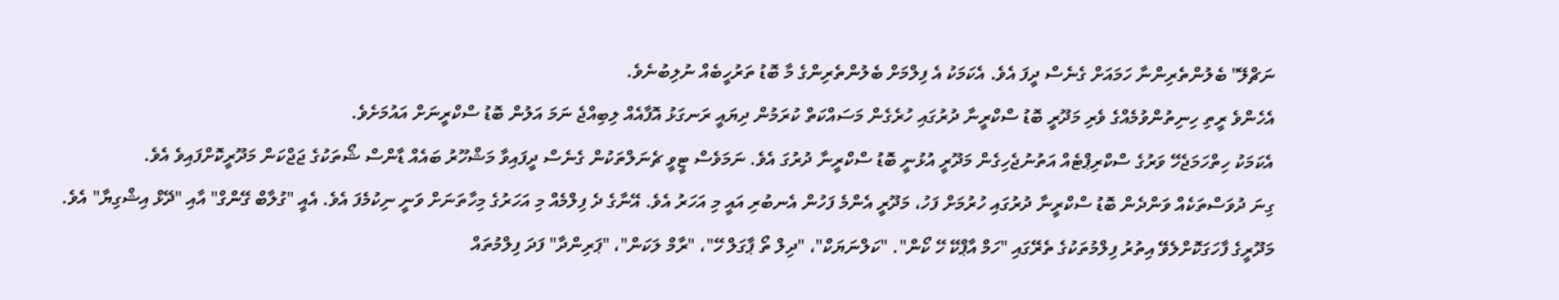ނަޗްލޭ" ބެލުންތެރިންނާ ހަމައަށް ގެނެސް ދީފަ އެވެ. އެކަމަކު އެ ފިލްމަށް ބެލުންތެރިންގެ މާ ބޮޑު ތަރުހީބެއް ނުލިބުނެވެ.
އެހެންވެ ރީތި ހިނިތުންވުމެއްގެ ވެރި މަދޫރީ ބޮޑު ސްކްރީނާ ދުރުގައި ހުރެގެން މަސައްކަތް ކުރަމުން ދިޔައީ ރަނގަޅު އޮފާއެއް ލިބިއްޖެ ނަމަ އަލުން ބޮޑު ސްކްރީނަށް އައުމަށެވެ.
އެކަމަކު ހިތްހަމަޖެހޭ ވަރުގެ ސްކްރިޕްޓެއް އަތުނުޖެހިގެން މަދޫރީ އުޅުނީ ބޮޑު ސްކްރީނާ ދުރުގަ އެވެ. ނަމަވެސް ޓީވީ ޗެނަލްތަކުން ގެނެސް ދީފައިވާ މަޝްހޫރު ބައެއް ޑާންސް ޝޯތަކުގެ ޖަޖްކަން މަދޫރީކޮށްފައިވެ އެވެ.
ގިނަ ދުވަސްތަކެއް ވަންދެން ބޮޑު ސްކްރީނާ ދުރުގައި ހުރުމަށް ފަހު، މަދޫރީ އެންމެ ފަހުން އެނބުރި އައީ މި އަހަރު އެވެ. އޭނާގެ ދެ ފިލްމެއް މި އަހަރުގެ މިހާތަނަށް ވަނީ ނިކުމެފަ އެވެ. އެއީ "ގުލާބް ގޭންގް" އާއި "ދޭޅް އިޝްގިޔާ" އެވެ.
މަދޫރީގެ ފާހަގަކޮށްލެވޭ އިތުރު ފިލްމުތަކުގެ ތެރޭގައި "ހަމް އާޕްކޭ ހޭ ކޯން". "ކަލްނަޔަކް"، "ދިލް ތޯ ޕާގަލް ހޭ"، "ރާމް ލަކަން"، "ޕަރިންދާ" ފަދަ ފިލްމުތައް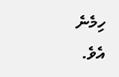ހިމެނެ އެވެ.